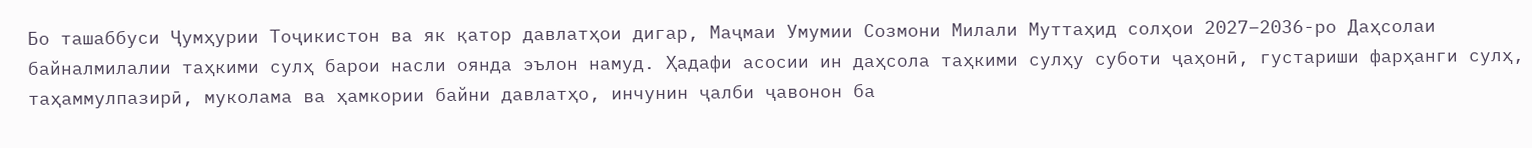Бо ташаббуси Ҷумҳурии Тоҷикистон ва як қатор давлатҳои дигар, Маҷмаи Умумии Созмони Милали Муттаҳид солҳои 2027–2036-ро Даҳсолаи байналмилалии таҳкими сулҳ барои насли оянда эълон намуд. Ҳадафи асосии ин даҳсола таҳкими сулҳу суботи ҷаҳонӣ, густариши фарҳанги сулҳ, таҳаммулпазирӣ, муколама ва ҳамкории байни давлатҳо, инчунин ҷалби ҷавонон ба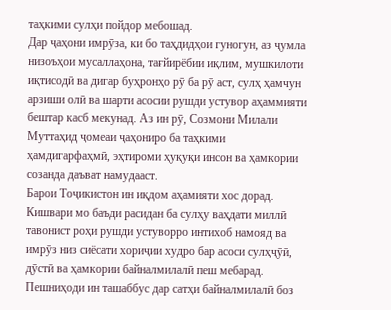таҳкими сулҳи пойдор мебошад.
Дар ҷаҳони имрӯза, ки бо таҳдидҳои гуногун, аз ҷумла низоъҳои мусаллаҳона, тағйирёбии иқлим, мушкилоти иқтисодӣ ва дигар буҳронҳо рӯ ба рӯ аст, сулҳ ҳамчун арзиши олӣ ва шарти асосии рушди устувор аҳаммияти бештар касб мекунад. Аз ин рӯ, Созмони Милали Муттаҳид ҷомеаи ҷаҳониро ба таҳкими ҳамдигарфаҳмӣ, эҳтироми ҳуқуқи инсон ва ҳамкории созанда даъват намудааст.
Барои Тоҷикистон ин иқдом аҳамияти хос дорад. Кишвари мо баъди расидан ба сулҳу ваҳдати миллӣ тавонист роҳи рушди устуворро интихоб намояд ва имрӯз низ сиёсати хориҷии худро бар асоси сулҳҷӯӣ, дӯстӣ ва ҳамкории байналмилалӣ пеш мебарад. Пешниҳоди ин ташаббус дар сатҳи байналмилалӣ боз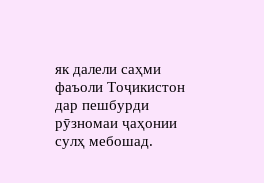як далели саҳми фаъоли Тоҷикистон дар пешбурди рӯзномаи ҷаҳонии сулҳ мебошад.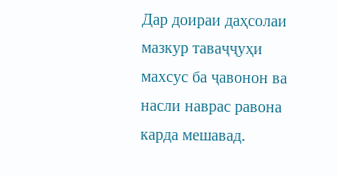Дар доираи даҳсолаи мазкур таваҷҷуҳи махсус ба ҷавонон ва насли наврас равона карда мешавад.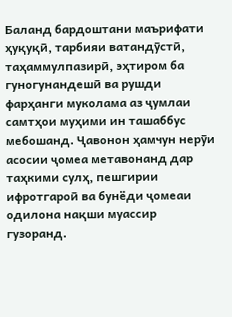Баланд бардоштани маърифати ҳуқуқӣ, тарбияи ватандӯстӣ, таҳаммулпазирӣ, эҳтиром ба гуногунандешӣ ва рушди фарҳанги муколама аз ҷумлаи самтҳои муҳими ин ташаббус мебошанд. Ҷавонон ҳамчун нерӯи асосии ҷомеа метавонанд дар таҳкими сулҳ, пешгирии ифротгароӣ ва бунёди ҷомеаи одилона нақши муассир гузоранд.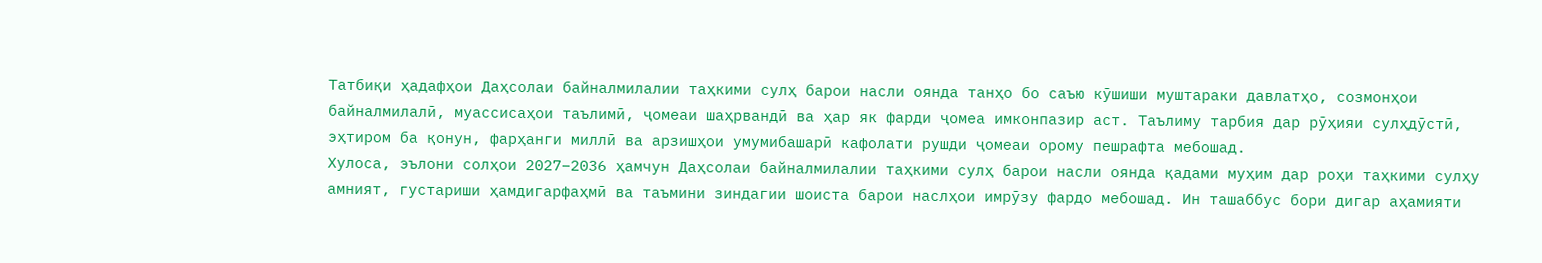Татбиқи ҳадафҳои Даҳсолаи байналмилалии таҳкими сулҳ барои насли оянда танҳо бо саъю кӯшиши муштараки давлатҳо, созмонҳои байналмилалӣ, муассисаҳои таълимӣ, ҷомеаи шаҳрвандӣ ва ҳар як фарди ҷомеа имконпазир аст. Таълиму тарбия дар рӯҳияи сулҳдӯстӣ, эҳтиром ба қонун, фарҳанги миллӣ ва арзишҳои умумибашарӣ кафолати рушди ҷомеаи орому пешрафта мебошад.
Хулоса, эълони солҳои 2027–2036 ҳамчун Даҳсолаи байналмилалии таҳкими сулҳ барои насли оянда қадами муҳим дар роҳи таҳкими сулҳу амният, густариши ҳамдигарфаҳмӣ ва таъмини зиндагии шоиста барои наслҳои имрӯзу фардо мебошад. Ин ташаббус бори дигар аҳамияти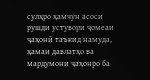сулҳро ҳамчун асоси рушди устувори ҷомеаи ҷаҳонӣ таъкид намуда, ҳамаи давлатҳо ва мардумони ҷаҳонро ба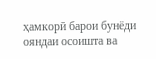ҳамкорӣ барои бунёди ояндаи осоишта ва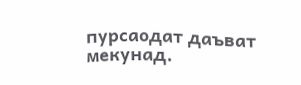пурсаодат даъват мекунад.